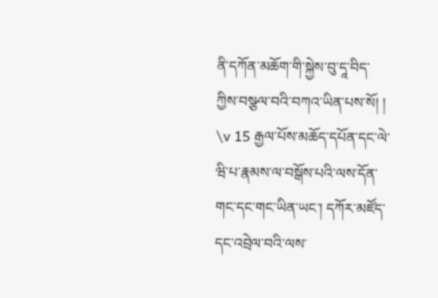ནི་དཀོན་མཆོག་གི་སྐྱེས་བུ་དཱ་བིད་ཀྱིས་བསྩལ་བའི་བཀའ་ཡིན་པས་སོ། ། \v 15 རྒྱལ་པོས་མཆོད་དཔོན་དང་ལེ་ཝི་པ་རྣམས་ལ་བསྒོས་པའི་ལས་དོན་གང་དང་གང་ཡིན་ཡང་། དཀོར་མཛོད་དང་འབྲེལ་བའི་ལས་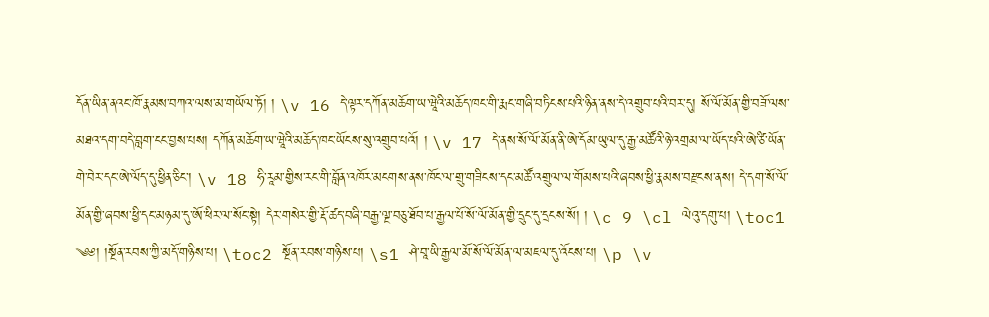དོན་ཡིན་ནའང་ཁོ་རྣམས་བཀའ་ལས་མ་གཡོལ་ཏོ། ། \v 16 དེ་ལྟར་དཀོན་མཆོག་ཡ་ཝཱེའི་མཆོད་ཁང་གི་རྨང་གཞི་བཏིངས་པའི་ཉིན་ནས་དེ་འགྲུབ་པའི་བར་དུ། སོ་ལོ་མོན་གྱི་བཟོ་ལས་མཐའ་དག་བདེ་བླག་ངང་བྱས་པས། དཀོན་མཆོག་ཡ་ཝཱེའི་མཆོད་ཁང་ཡོངས་སུ་འགྲུབ་པའོ། ། \v 17 དེ་ནས་སོ་ལོ་མོན་ནི་ཨེ་དོམ་ཡུལ་དུ་རྒྱ་མཚོའི་ཉེ་འགྲམ་ལ་ཡོད་པའི་ཨེ་ཙི་ཡོན་གེ་བེར་དང་ཨེ་ལོད་དུ་ཕྱིན་ཅིང་། \v 18 ཧི་རཱམ་གྱིས་རང་གི་བློན་འཁོར་མངགས་ནས་ཁོང་ལ་གྲུ་གཟིངས་དང་མཚོ་འགྲུལ་ལ་གོམས་པའི་ཞབས་ཕྱི་རྣམས་བརྫངས་ནས། དེ་དག་སོ་ལོ་མོན་གྱི་ཞབས་ཕྱི་དང་མཉམ་དུ་ཨོ་ཕིར་ལ་སོང་སྟེ། དེར་གསེར་གྱི་རྡོ་ཚད་བཞི་བརྒྱ་ལྔ་བཅུ་ཐོབ་པ་རྒྱལ་པོ་སོ་ལོ་མོན་གྱི་དྲུང་དུ་དྲངས་སོ། ། \c 9 \cl ལེའུ་དགུ་པ། \toc1 ༄༅། །སྔོན་རབས་ཀྱི་མདོ་གཉིས་པ། \toc2 སྔོན་རབས་གཉིས་པ། \s1 ཤེ་བཱ་ཡི་རྒྱལ་མོ་སོ་ལོ་མོན་ལ་མཇལ་དུ་འོངས་པ། \p \v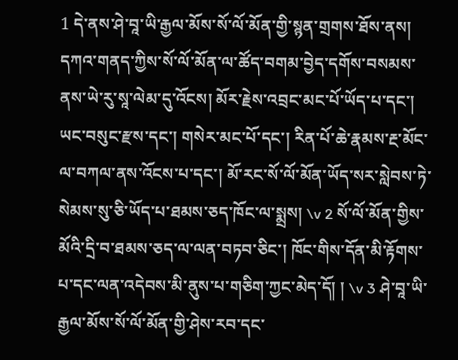1 དེ་ནས་ཤེ་བཱ་ཡི་རྒྱལ་མོས་སོ་ལོ་མོན་གྱི་སྙན་གྲགས་ཐོས་ནས། དཀའ་གནད་ཀྱིས་སོ་ལོ་མོན་ལ་ཚོད་བགམ་བྱེད་དགོས་བསམས་ནས་ཡེ་རུ་སཱ་ལེམ་དུ་འོངས། མོར་རྗེས་འབྲང་མང་པོ་ཡོད་པ་དང་། ཡང་བསུང་རྫས་དང་། གསེར་མང་པོ་དང་། རིན་པོ་ཆེ་རྣམས་རྔ་མོང་ལ་བཀལ་ནས་འོངས་པ་དང་། མོ་རང་སོ་ལོ་མོན་ཡོད་སར་སླེབས་ཏེ་སེམས་སུ་ཅི་ཡོད་པ་ཐམས་ཅད་ཁོང་ལ་སྨྲས། \v 2 སོ་ལོ་མོན་གྱིས་མོའི་དྲི་བ་ཐམས་ཅད་ལ་ལན་བཏབ་ཅིང་། ཁོང་གིས་དོན་མི་རྟོགས་པ་དང་ལན་འདེབས་མི་ནུས་པ་གཅིག་ཀྱང་མེད་དོ། ། \v 3 ཤེ་བཱ་ཡི་རྒྱལ་མོས་སོ་ལོ་མོན་གྱི་ཤེས་རབ་དང་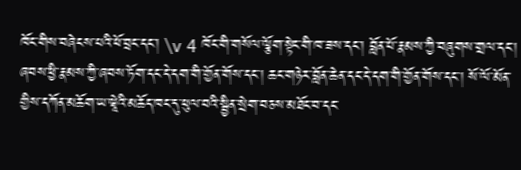ཁོང་གིས་བཞེངས་པའི་ཕོ་བྲང་དང་། \v 4 ཁོང་གི་གསོལ་ལྕོག་སྟེང་གི་ཁ་ཟས་དང་། བློན་པོ་རྣམས་ཀྱི་བཞུགས་གྲལ་དང་། ཞབས་ཕྱི་རྣམས་ཀྱི་ཞབས་ཏོག་དང་དེ་དག་གི་གྱོན་གོས་དང་། ཆང་གཉེར་བློན་ཆེན་དང་དེ་དག་གི་གྱོན་གོས་དང་། སོ་ལོ་མོན་གྱིས་དཀོན་མཆོག་ཡ་ཝཱེའི་མཆོད་ཁང་དུ་ཕུལ་བའི་སྦྱིན་སྲེག་བཅས་མཐོང་བ་དང་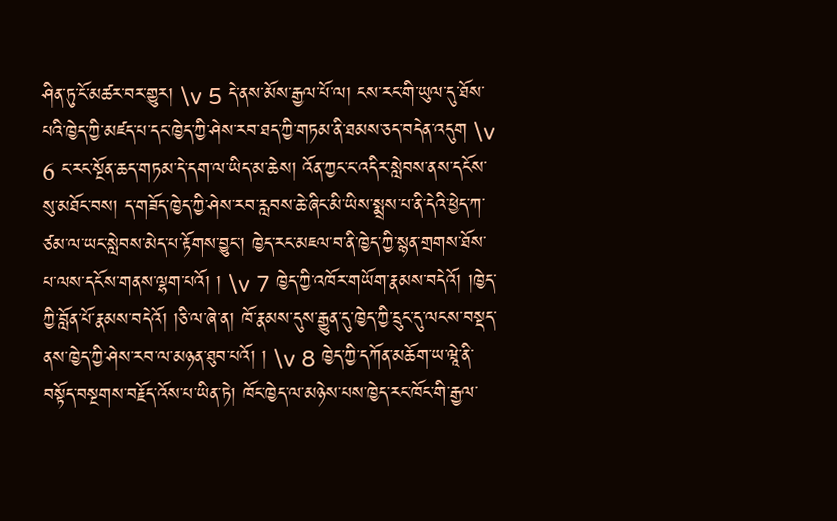ཤིན་ཏུ་ངོ་མཚར་བར་གྱུར། \v 5 དེ་ནས་མོས་རྒྱལ་པོ་ལ། ངས་རང་གི་ཡུལ་དུ་ཐོས་པའི་ཁྱེད་ཀྱི་མཛད་པ་དང་ཁྱེད་ཀྱི་ཤེས་རབ་ཐད་ཀྱི་གཏམ་ནི་ཐམས་ཅད་བདེན་འདུག \v 6 ང་རང་སྔོན་ཆད་གཏམ་དེ་དག་ལ་ཡིད་མ་ཆེས། འོན་ཀྱང་ང་འདིར་སླེབས་ནས་དངོས་སུ་མཐོང་བས། ད་གཟོད་ཁྱེད་ཀྱི་ཤེས་རབ་རླབས་ཆེ་ཞིང་མི་ཡིས་སྨྲས་པ་ནི་དེའི་ཕྱེད་ཀ་ཙམ་ལ་ཡང་སླེབས་མེད་པ་རྟོགས་བྱུང་། ཁྱེད་རང་མཇལ་བ་ནི་ཁྱེད་ཀྱི་སྙན་གྲགས་ཐོས་པ་ལས་དངོས་གནས་ལྷག་པའོ། ། \v 7 ཁྱེད་ཀྱི་འཁོར་གཡོག་རྣམས་བདེའོ། །ཁྱེད་ཀྱི་བློན་པོ་རྣམས་བདེའོ། །ཅི་ལ་ཞེ་ན། ཁོ་རྣམས་དུས་རྒྱུན་དུ་ཁྱེད་ཀྱི་དྲུང་དུ་ལངས་བསྡད་ནས་ཁྱེད་ཀྱི་ཤེས་རབ་ལ་མཉན་ཐུབ་པའོ། ། \v 8 ཁྱེད་ཀྱི་དཀོན་མཆོག་ཡ་ཝཱེ་ནི་བསྟོད་བསྔགས་བརྗོད་འོས་པ་ཡིན་ཏེ། ཁོང་ཁྱེད་ལ་མཉེས་པས་ཁྱེད་རང་ཁོང་གི་རྒྱལ་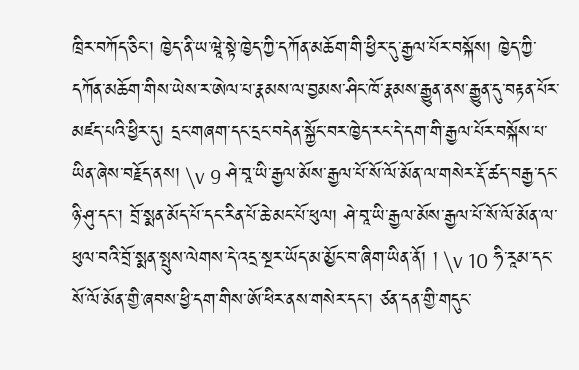ཁྲིར་བཀོད་ཅིང་། ཁྱེད་ནི་ཡ་ཝཱེ་སྟེ་ཁྱེད་ཀྱི་དཀོན་མཆོག་གི་ཕྱིར་དུ་རྒྱལ་པོར་བསྐོས། ཁྱེད་ཀྱི་དཀོན་མཆོག་གིས་ཡེས་ར་ཨེལ་པ་རྣམས་ལ་བྱམས་ཤིང་ཁོ་རྣམས་རྒྱུན་ནས་རྒྱུན་དུ་བརྟན་པོར་མཛད་པའི་ཕྱིར་དུ། དྲང་གཞག་དང་དྲང་བདེན་སྐྱོང་བར་ཁྱེད་རང་དེ་དག་གི་རྒྱལ་པོར་བསྐོས་པ་ཡིན་ཞེས་བརྗོད་ནས། \v 9 ཤེ་བཱ་ཡི་རྒྱལ་མོས་རྒྱལ་པོ་སོ་ལོ་མོན་ལ་གསེར་རྡོ་ཚད་བརྒྱ་དང་ཉི་ཤུ་དང་། བྲོ་སྨན་མོད་པོ་དང་རིན་པོ་ཆེ་མང་པོ་ཕུལ། ཤེ་བཱ་ཡི་རྒྱལ་མོས་རྒྱལ་པོ་སོ་ལོ་མོན་ལ་ཕུལ་བའི་བྲོ་སྨན་སྤུས་ལེགས་དེ་འདྲ་སྔར་ཡོད་མ་མྱོང་བ་ཞིག་ཡིན་ནོ། ། \v 10 ཧི་རཱམ་དང་སོ་ལོ་མོན་གྱི་ཞབས་ཕྱི་དག་གིས་ཨོ་ཕིར་ནས་གསེར་དང་། ཙན་དན་གྱི་གདུང་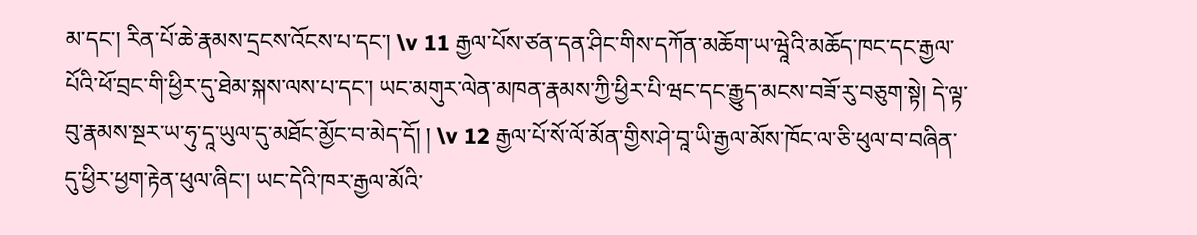མ་དང་། རིན་པོ་ཆེ་རྣམས་དྲངས་འོངས་པ་དང་། \v 11 རྒྱལ་པོས་ཙན་དན་ཤིང་གིས་དཀོན་མཆོག་ཡ་ཝཱེའི་མཆོད་ཁང་དང་རྒྱལ་པོའི་ཕོ་བྲང་གི་ཕྱིར་དུ་ཐེམ་སྐས་ལས་པ་དང་། ཡང་མགུར་ལེན་མཁན་རྣམས་ཀྱི་ཕྱིར་པི་ཝང་དང་རྒྱུད་མངས་བཟོ་རུ་བཅུག་སྟེ། དེ་ལྟ་བུ་རྣམས་སྔར་ཡ་ཧུ་དཱ་ཡུལ་དུ་མཐོང་མྱོང་བ་མེད་དོ། ། \v 12 རྒྱལ་པོ་སོ་ལོ་མོན་གྱིས་ཤེ་བཱ་ཡི་རྒྱལ་མོས་ཁོང་ལ་ཅི་ཕུལ་བ་བཞིན་དུ་ཕྱིར་ཕྱག་རྟེན་ཕུལ་ཞིང་། ཡང་དེའི་ཁར་རྒྱལ་མོའི་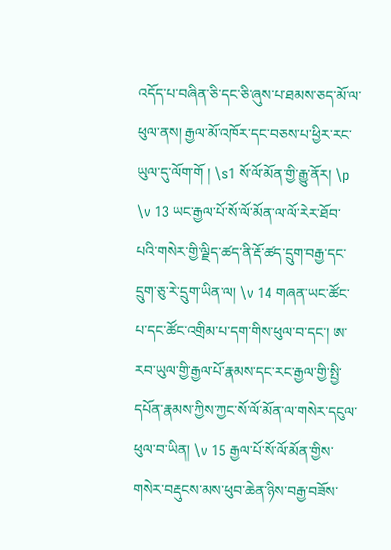འདོད་པ་བཞིན་ཅི་དང་ཅི་ཞུས་པ་ཐམས་ཅད་མོ་ལ་ཕུལ་ནས། རྒྱལ་མོ་འཁོར་དང་བཅས་པ་ཕྱིར་རང་ཡུལ་དུ་ལོག་གོ ། \s1 སོ་ལོ་མོན་གྱི་རྒྱུ་ནོར། \p \v 13 ཡང་རྒྱལ་པོ་སོ་ལོ་མོན་ལ་ལོ་རེར་ཐོབ་པའི་གསེར་གྱི་ལྗིད་ཚད་ནི་རྡོ་ཚད་དྲུག་བརྒྱ་དང་དྲུག་ཅུ་རེ་དྲུག་ཡིན་ལ། \v 14 གཞན་ཡང་ཚོང་པ་དང་ཚོང་འགྲིམ་པ་དག་གིས་ཕུལ་བ་དང་། ཨ་རབ་ཡུལ་གྱི་རྒྱལ་པོ་རྣམས་དང་རང་རྒྱལ་གྱི་སྤྱི་དཔོན་རྣམས་ཀྱིས་ཀྱང་སོ་ལོ་མོན་ལ་གསེར་དངུལ་ཕུལ་བ་ཡིན། \v 15 རྒྱལ་པོ་སོ་ལོ་མོན་གྱིས་གསེར་བརྡུངས་མས་ཕུབ་ཆེན་ཉིས་བརྒྱ་བཟོས་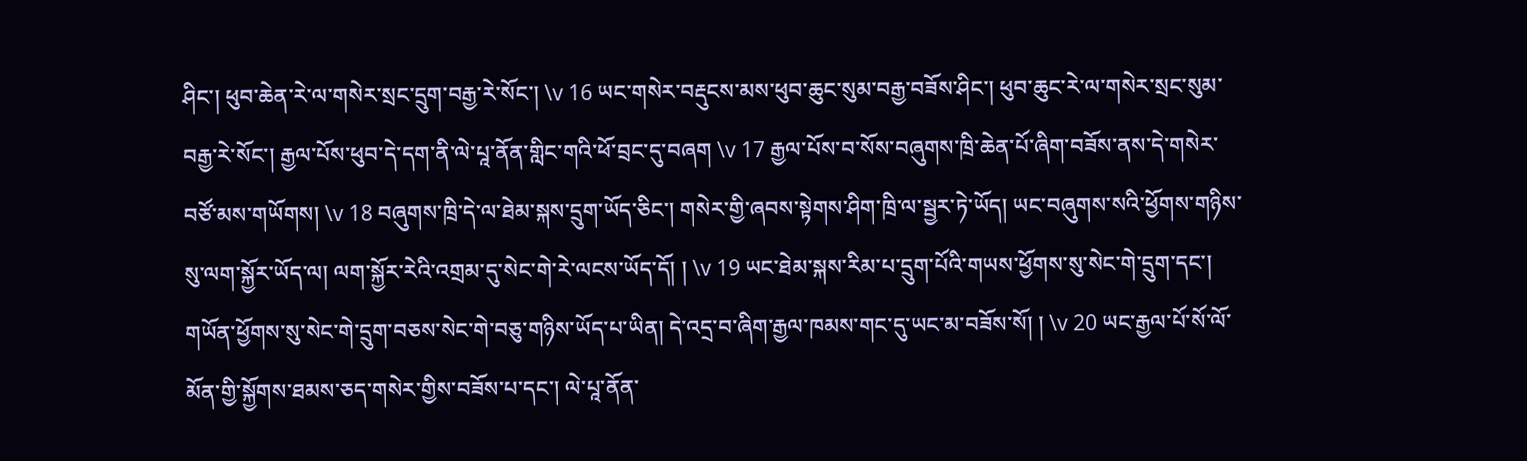ཤིང་། ཕུབ་ཆེན་རེ་ལ་གསེར་སྲང་དྲུག་བརྒྱ་རེ་སོང་། \v 16 ཡང་གསེར་བརྡུངས་མས་ཕུབ་ཆུང་སུམ་བརྒྱ་བཟོས་ཤིང་། ཕུབ་ཆུང་རེ་ལ་གསེར་སྲང་སུམ་བརྒྱ་རེ་སོང་། རྒྱལ་པོས་ཕུབ་དེ་དག་ནི་ལེ་པཱ་ནོན་གླིང་གའི་ཕོ་བྲང་དུ་བཞག \v 17 རྒྱལ་པོས་བ་སོས་བཞུགས་ཁྲི་ཆེན་པོ་ཞིག་བཟོས་ནས་དེ་གསེར་བཙོ་མས་གཡོགས། \v 18 བཞུགས་ཁྲི་དེ་ལ་ཐེམ་སྐས་དྲུག་ཡོད་ཅིང་། གསེར་གྱི་ཞབས་སྟེགས་ཤིག་ཁྲི་ལ་སྦྱར་ཏེ་ཡོད། ཡང་བཞུགས་སའི་ཕྱོགས་གཉིས་སུ་ལག་སྐྱོར་ཡོད་ལ། ལག་སྐྱོར་རེའི་འགྲམ་དུ་སེང་གེ་རེ་ལངས་ཡོད་དོ། ། \v 19 ཡང་ཐེམ་སྐས་རིམ་པ་དྲུག་པོའི་གཡས་ཕྱོགས་སུ་སེང་གེ་དྲུག་དང་། གཡོན་ཕྱོགས་སུ་སེང་གེ་དྲུག་བཅས་སེང་གེ་བཅུ་གཉིས་ཡོད་པ་ཡིན། དེ་འདྲ་བ་ཞིག་རྒྱལ་ཁམས་གང་དུ་ཡང་མ་བཟོས་སོ། ། \v 20 ཡང་རྒྱལ་པོ་སོ་ལོ་མོན་གྱི་སྐྱོགས་ཐམས་ཅད་གསེར་གྱིས་བཟོས་པ་དང་། ལེ་པཱ་ནོན་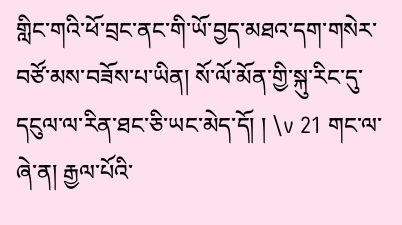གླིང་གའི་ཕོ་བྲང་ནང་གི་ཡོ་བྱད་མཐའ་དག་གསེར་བཙོ་མས་བཟོས་པ་ཡིན། སོ་ལོ་མོན་གྱི་སྐུ་རིང་དུ་དངུལ་ལ་རིན་ཐང་ཅི་ཡང་མེད་དོ། ། \v 21 གང་ལ་ཞེ་ན། རྒྱལ་པོའི་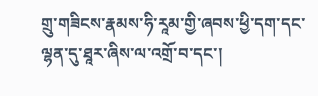གྲུ་གཟིངས་རྣམས་ཧི་རཱམ་གྱི་ཞབས་ཕྱི་དག་དང་ལྷན་དུ་ཐཱར་ཞིས་ལ་འགྲོ་བ་དང་།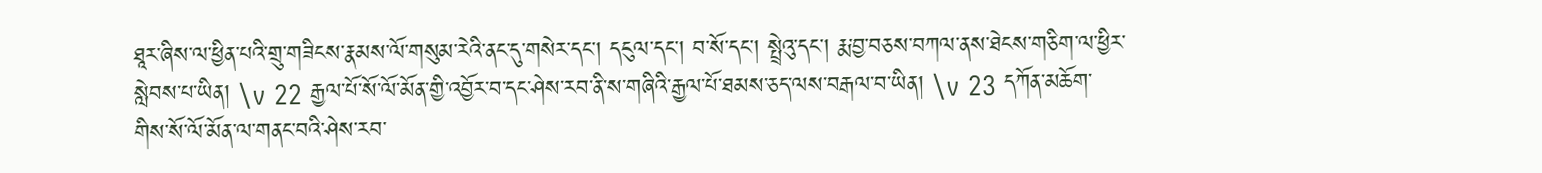ཐཱར་ཞིས་ལ་ཕྱིན་པའི་གྲུ་གཟིངས་རྣམས་ལོ་གསུམ་རེའི་ནང་དུ་གསེར་དང་། དངུལ་དང་། བ་སོ་དང་། སྤྲེའུ་དང་། རྨ་བྱ་བཅས་བཀལ་ནས་ཐེངས་གཅིག་ལ་ཕྱིར་སླེབས་པ་ཡིན། \v 22 རྒྱལ་པོ་སོ་ལོ་མོན་གྱི་འབྱོར་བ་དང་ཤེས་རབ་ནི་ས་གཞིའི་རྒྱལ་པོ་ཐམས་ཅད་ལས་བརྒལ་བ་ཡིན། \v 23 དཀོན་མཆོག་གིས་སོ་ལོ་མོན་ལ་གནང་བའི་ཤེས་རབ་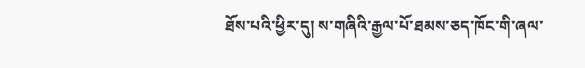ཐོས་པའི་ཕྱིར་དུ། ས་གཞིའི་རྒྱལ་པོ་ཐམས་ཅད་ཁོང་གི་ཞལ་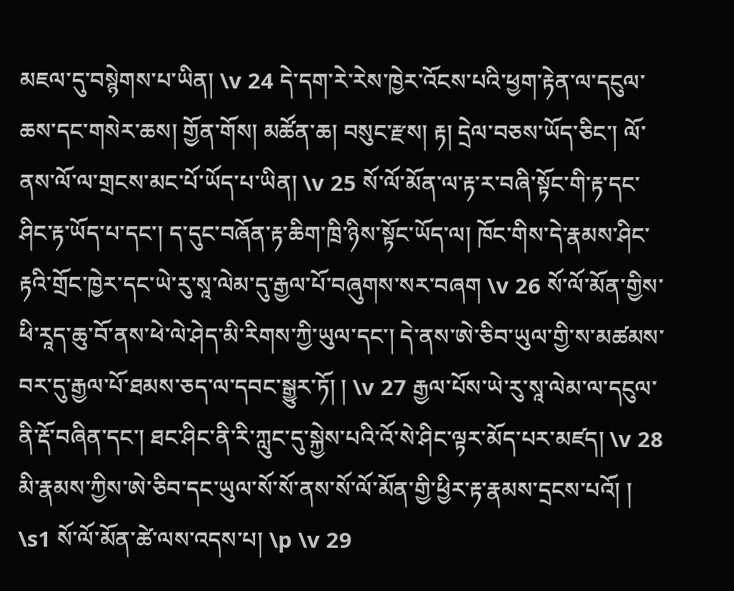མཇལ་དུ་བསྙེགས་པ་ཡིན། \v 24 དེ་དག་རེ་རེས་ཁྱེར་འོངས་པའི་ཕྱག་རྟེན་ལ་དངུལ་ཆས་དང་གསེར་ཆས། གྱོན་གོས། མཚོན་ཆ། བསུང་རྫས། རྟ། དྲེལ་བཅས་ཡོད་ཅིང་། ལོ་ནས་ལོ་ལ་གྲངས་མང་པོ་ཡོད་པ་ཡིན། \v 25 སོ་ལོ་མོན་ལ་རྟ་ར་བཞི་སྟོང་གི་རྟ་དང་ཤིང་རྟ་ཡོད་པ་དང་། ད་དུང་བཞོན་རྟ་ཆིག་ཁྲི་ཉིས་སྟོང་ཡོད་ལ། ཁོང་གིས་དེ་རྣམས་ཤིང་རྟའི་གྲོང་ཁྱེར་དང་ཡེ་རུ་སཱ་ལེམ་དུ་རྒྱལ་པོ་བཞུགས་སར་བཞག \v 26 སོ་ལོ་མོན་གྱིས་ཕི་རཱད་ཆུ་བོ་ནས་ཕེ་ལེ་ཤེད་མི་རིགས་ཀྱི་ཡུལ་དང་། དེ་ནས་ཨེ་ཅིབ་ཡུལ་གྱི་ས་མཚམས་བར་དུ་རྒྱལ་པོ་ཐམས་ཅད་ལ་དབང་སྒྱུར་ཏོ། ། \v 27 རྒྱལ་པོས་ཡེ་རུ་སཱ་ལེམ་ལ་དངུལ་ནི་རྡོ་བཞིན་དང་། ཐང་ཤིང་ནི་རི་ཀླུང་དུ་སྐྱེས་པའི་འོ་སེ་ཤིང་ལྟར་མོད་པར་མཛད། \v 28 མི་རྣམས་ཀྱིས་ཨེ་ཅིབ་དང་ཡུལ་སོ་སོ་ནས་སོ་ལོ་མོན་གྱི་ཕྱིར་རྟ་རྣམས་དྲངས་པའོ། ། \s1 སོ་ལོ་མོན་ཚེ་ལས་འདས་པ། \p \v 29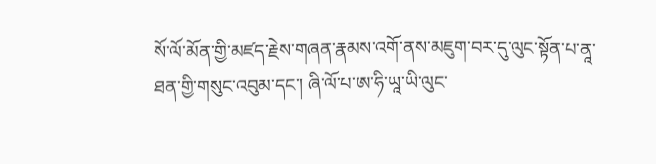སོ་ལོ་མོན་གྱི་མཛད་རྗེས་གཞན་རྣམས་འགོ་ནས་མཇུག་བར་དུ་ལུང་སྟོན་པ་ནཱ་ཐན་གྱི་གསུང་འབུམ་དང་། ཞི་ལོ་པ་ཨ་ཧི་ཡཱ་ཡི་ལུང་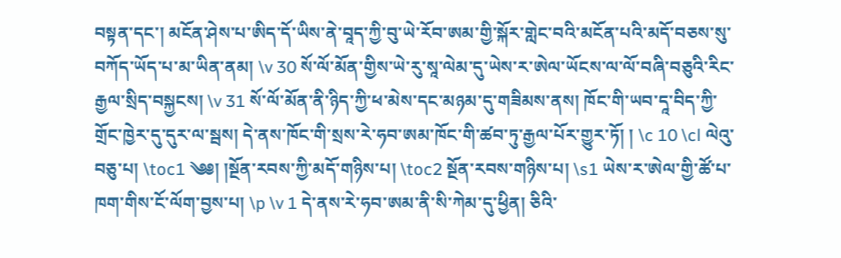བསྟན་དང་། མངོན་ཤེས་པ་ཨིད་དོ་ཡིས་ནེ་བཱད་ཀྱི་བུ་ཡེ་རོབ་ཨམ་གྱི་སྐོར་གླེང་བའི་མངོན་པའི་མདོ་བཅས་སུ་བཀོད་ཡོད་པ་མ་ཡིན་ནམ། \v 30 སོ་ལོ་མོན་གྱིས་ཡེ་རུ་སཱ་ལེམ་དུ་ཡེས་ར་ཨེལ་ཡོངས་ལ་ལོ་བཞི་བཅུའི་རིང་རྒྱལ་སྲིད་བསྐྱངས། \v 31 སོ་ལོ་མོན་ནི་ཉིད་ཀྱི་ཕ་མེས་དང་མཉམ་དུ་གཟིམས་ནས། ཁོང་གི་ཡབ་དཱ་བིད་ཀྱི་གྲོང་ཁྱེར་དུ་དུར་ལ་སྦས། དེ་ནས་ཁོང་གི་སྲས་རེ་ཧབ་ཨམ་ཁོང་གི་ཚབ་ཏུ་རྒྱལ་པོར་གྱུར་ཏོ། ། \c 10 \cl ལེའུ་བཅུ་པ། \toc1 ༄༅། །སྔོན་རབས་ཀྱི་མདོ་གཉིས་པ། \toc2 སྔོན་རབས་གཉིས་པ། \s1 ཡེས་ར་ཨེལ་གྱི་ཚོ་པ་ཁག་གིས་ངོ་ལོག་བྱས་པ། \p \v 1 དེ་ནས་རེ་ཧབ་ཨམ་ནི་སི་ཀེམ་དུ་ཕྱིན། ཅིའི་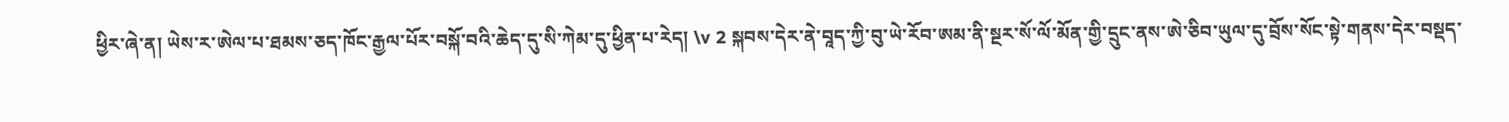ཕྱིར་ཞེ་ན། ཡེས་ར་ཨེལ་པ་ཐམས་ཅད་ཁོང་རྒྱལ་པོར་བསྐོ་བའི་ཆེད་དུ་སི་ཀེམ་དུ་ཕྱིན་པ་རེད། \v 2 སྐབས་དེར་ནེ་བཱད་ཀྱི་བུ་ཡེ་རོབ་ཨམ་ནི་སྔར་སོ་ལོ་མོན་གྱི་དྲུང་ནས་ཨེ་ཅིབ་ཡུལ་དུ་བྲོས་སོང་སྟེ་གནས་དེར་བསྡད་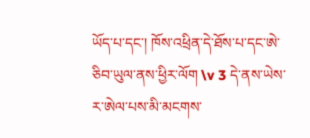ཡོད་པ་དང་། ཁོས་འཕྲིན་དེ་ཐོས་པ་དང་ཨེ་ཅིབ་ཡུལ་ནས་ཕྱིར་ལོག \v 3 དེ་ནས་ཡེས་ར་ཨེལ་པས་མི་མངགས་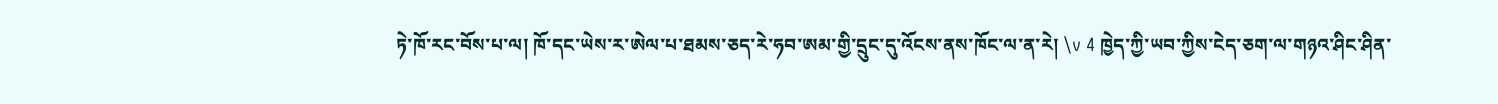ཏེ་ཁོ་རང་བོས་པ་ལ། ཁོ་དང་ཡེས་ར་ཨེལ་པ་ཐམས་ཅད་རེ་ཧབ་ཨམ་གྱི་དྲུང་དུ་འོངས་ནས་ཁོང་ལ་ན་རེ། \v 4 ཁྱེད་ཀྱི་ཡབ་ཀྱིས་ངེད་ཅག་ལ་གཉའ་ཤིང་ཤིན་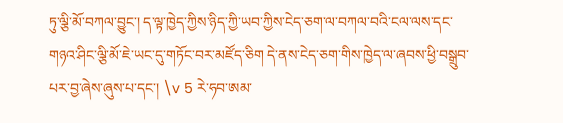ཏུ་ལྕི་མོ་བཀལ་བྱུང་། ད་ལྟ་ཁྱེད་ཀྱིས་ཉིད་ཀྱི་ཡབ་ཀྱིས་ངེད་ཅག་ལ་བཀལ་བའི་ངལ་ལས་དང་གཉའ་ཤིང་ལྕི་མོ་ཇེ་ཡང་དུ་གཏོང་བར་མཛོད་ཅིག དེ་ནས་ངེད་ཅག་གིས་ཁྱེད་ལ་ཞབས་ཕྱི་བསྒྲུབ་པར་བྱ་ཞེས་ཞུས་པ་དང་། \v 5 རེ་ཧབ་ཨམ་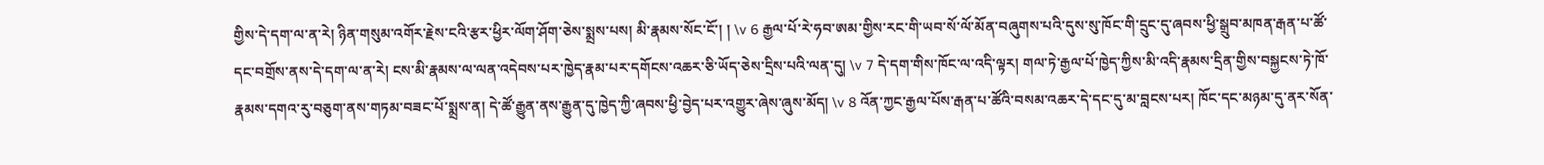གྱིས་དེ་དག་ལ་ན་རེ། ཉིན་གསུམ་འགོར་རྗེས་ངའི་རྩར་ཕྱིར་ལོག་ཤོག་ཅེས་སྨྲས་པས། མི་རྣམས་སོང་ངོ་། ། \v 6 རྒྱལ་པོ་རེ་ཧབ་ཨམ་གྱིས་རང་གི་ཡབ་སོ་ལོ་མོན་བཞུགས་པའི་དུས་སུ་ཁོང་གི་དྲུང་དུ་ཞབས་ཕྱི་སྒྲུབ་མཁན་རྒན་པ་ཚོ་དང་བགྲོས་ནས་དེ་དག་ལ་ན་རེ། ངས་མི་རྣམས་ལ་ལན་འདེབས་པར་ཁྱེད་རྣམ་པར་དགོངས་འཆར་ཅི་ཡོད་ཅེས་དྲིས་པའི་ལན་དུ། \v 7 དེ་དག་གིས་ཁོང་ལ་འདི་ལྟར། གལ་ཏེ་རྒྱལ་པོ་ཁྱེད་ཀྱིས་མི་འདི་རྣམས་དྲིན་གྱིས་བསྐྱངས་ཏེ་ཁོ་རྣམས་དགའ་རུ་བཅུག་ནས་གཏམ་བཟང་པོ་སྨྲས་ན། དེ་ཚོ་རྒྱུན་ནས་རྒྱུན་དུ་ཁྱེད་ཀྱི་ཞབས་ཕྱི་བྱེད་པར་འགྱུར་ཞེས་ཞུས་མོད། \v 8 འོན་ཀྱང་རྒྱལ་པོས་རྒན་པ་ཚོའི་བསམ་འཆར་དེ་དང་དུ་མ་བླངས་པར། ཁོང་དང་མཉམ་དུ་ནར་སོན་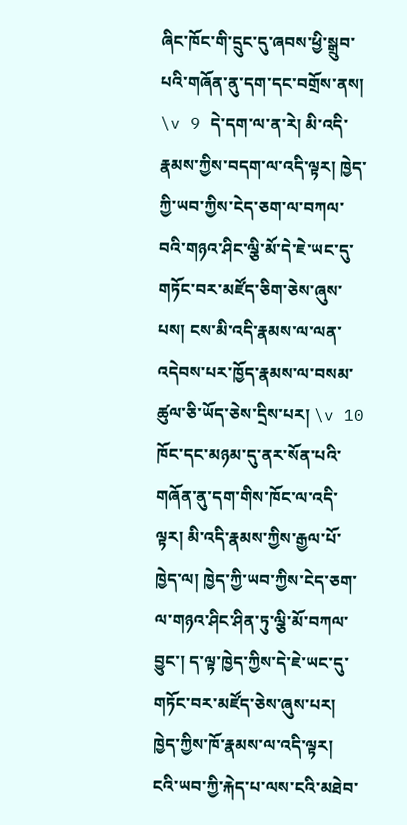ཞིང་ཁོང་གི་དྲུང་དུ་ཞབས་ཕྱི་སྒྲུབ་པའི་གཞོན་ནུ་དག་དང་བགྲོས་ནས། \v 9 དེ་དག་ལ་ན་རེ། མི་འདི་རྣམས་ཀྱིས་བདག་ལ་འདི་ལྟར། ཁྱེད་ཀྱི་ཡབ་ཀྱིས་ངེད་ཅག་ལ་བཀལ་བའི་གཉའ་ཤིང་ལྕི་མོ་དེ་ཇེ་ཡང་དུ་གཏོང་བར་མཛོད་ཅིག་ཅེས་ཞུས་པས། ངས་མི་འདི་རྣམས་ལ་ལན་འདེབས་པར་ཁྱོད་རྣམས་ལ་བསམ་ཚུལ་ཅི་ཡོད་ཅེས་དྲིས་པར། \v 10 ཁོང་དང་མཉམ་དུ་ནར་སོན་པའི་གཞོན་ནུ་དག་གིས་ཁོང་ལ་འདི་ལྟར། མི་འདི་རྣམས་ཀྱིས་རྒྱལ་པོ་ཁྱེད་ལ། ཁྱེད་ཀྱི་ཡབ་ཀྱིས་ངེད་ཅག་ལ་གཉའ་ཤིང་ཤིན་ཏུ་ལྕི་མོ་བཀལ་བྱུང་། ད་ལྟ་ཁྱེད་ཀྱིས་དེ་ཇེ་ཡང་དུ་གཏོང་བར་མཛོད་ཅེས་ཞུས་པར། ཁྱེད་ཀྱིས་ཁོ་རྣམས་ལ་འདི་ལྟར། ངའི་ཡབ་ཀྱི་རྐེད་པ་ལས་ངའི་མཐེབ་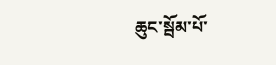ཆུང་སྦོམ་པོ་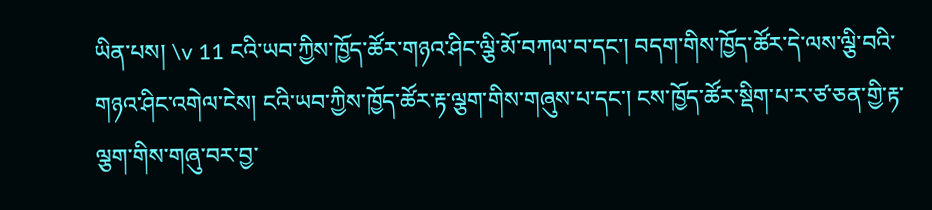ཡིན་པས། \v 11 ངའི་ཡབ་ཀྱིས་ཁྱོད་ཚོར་གཉའ་ཤིང་ལྕི་མོ་བཀལ་བ་དང་། བདག་གིས་ཁྱོད་ཚོར་དེ་ལས་ལྕི་བའི་གཉའ་ཤིང་འགེལ་ངེས། ངའི་ཡབ་ཀྱིས་ཁྱོད་ཚོར་རྟ་ལྕག་གིས་གཞུས་པ་དང་། ངས་ཁྱོད་ཚོར་སྡིག་པ་ར་ཙ་ཅན་གྱི་རྟ་ལྕག་གིས་གཞུ་བར་བྱ་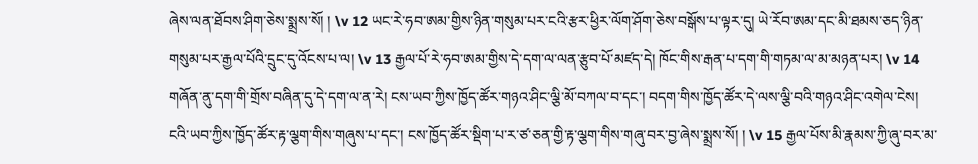ཞེས་ལན་ཐོབས་ཤིག་ཅེས་སྨྲས་སོ། ། \v 12 ཡང་རེ་ཧབ་ཨམ་གྱིས་ཉིན་གསུམ་པར་ངའི་རྩར་ཕྱིར་ལོག་ཤོག་ཅེས་བསྒོས་པ་ལྟར་དུ། ཡེ་རོབ་ཨམ་དང་མི་ཐམས་ཅད་ཉིན་གསུམ་པར་རྒྱལ་པོའི་དྲུང་དུ་འོངས་པ་ལ། \v 13 རྒྱལ་པོ་རེ་ཧབ་ཨམ་གྱིས་དེ་དག་ལ་ལན་རྩུབ་པོ་མཛད་དེ། ཁོང་གིས་རྒན་པ་དག་གི་གཏམ་ལ་མ་མཉན་པར། \v 14 གཞོན་ནུ་དག་གི་གྲོས་བཞིན་དུ་དེ་དག་ལ་ན་རེ། ངས་ཡབ་ཀྱིས་ཁྱོད་ཚོར་གཉའ་ཤིང་ལྕི་མོ་བཀལ་བ་དང་། བདག་གིས་ཁྱོད་ཚོར་དེ་ལས་ལྕི་བའི་གཉའ་ཤིང་འགེལ་ངེས། ངའི་ཡབ་ཀྱིས་ཁྱོད་ཚོར་རྟ་ལྕག་གིས་གཞུས་པ་དང་། ངས་ཁྱོད་ཚོར་སྡིག་པ་ར་ཙ་ཅན་གྱི་རྟ་ལྕག་གིས་གཞུ་བར་བྱ་ཞེས་སྨྲས་སོ། ། \v 15 རྒྱལ་པོས་མི་རྣམས་ཀྱི་ཞུ་བར་མ་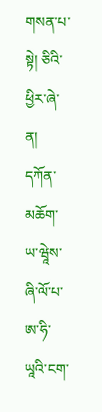གསན་པ་སྟེ། ཅིའི་ཕྱིར་ཞེ་ན། དཀོན་མཆོག་ཡ་ཝཱེས་ཞི་ལོ་པ་ཨ་ཧི་ཡཱའི་ངག་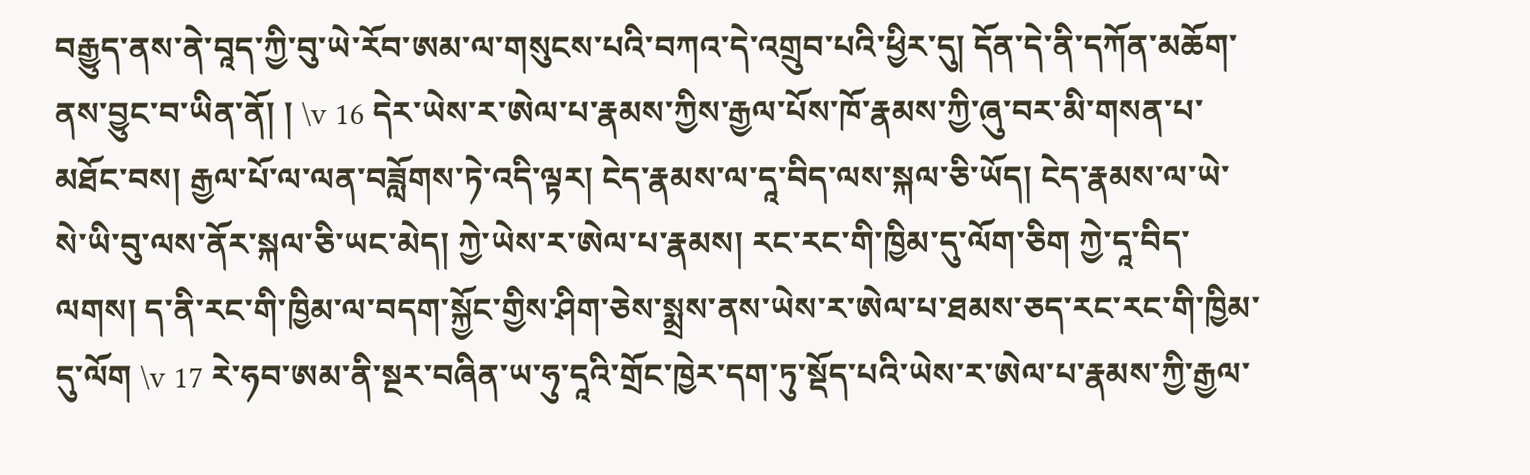བརྒྱུད་ནས་ནེ་བཱད་ཀྱི་བུ་ཡེ་རོབ་ཨམ་ལ་གསུངས་པའི་བཀའ་དེ་འགྲུབ་པའི་ཕྱིར་དུ། དོན་དེ་ནི་དཀོན་མཆོག་ནས་བྱུང་བ་ཡིན་ནོ། ། \v 16 དེར་ཡེས་ར་ཨེལ་པ་རྣམས་ཀྱིས་རྒྱལ་པོས་ཁོ་རྣམས་ཀྱི་ཞུ་བར་མི་གསན་པ་མཐོང་བས། རྒྱལ་པོ་ལ་ལན་བཟློགས་ཏེ་འདི་ལྟར། ངེད་རྣམས་ལ་དཱ་བིད་ལས་སྐལ་ཅི་ཡོད། ངེད་རྣམས་ལ་ཡེ་སེ་ཡི་བུ་ལས་ནོར་སྐལ་ཅི་ཡང་མེད། ཀྱེ་ཡེས་ར་ཨེལ་པ་རྣམས། རང་རང་གི་ཁྱིམ་དུ་ལོག་ཅིག ཀྱེ་དཱ་བིད་ལགས། ད་ནི་རང་གི་ཁྱིམ་ལ་བདག་སྐྱོང་གྱིས་ཤིག་ཅེས་སྨྲས་ནས་ཡེས་ར་ཨེལ་པ་ཐམས་ཅད་རང་རང་གི་ཁྱིམ་དུ་ལོག \v 17 རེ་ཧབ་ཨམ་ནི་སྔར་བཞིན་ཡ་ཧུ་དཱའི་གྲོང་ཁྱེར་དག་ཏུ་སྡོད་པའི་ཡེས་ར་ཨེལ་པ་རྣམས་ཀྱི་རྒྱལ་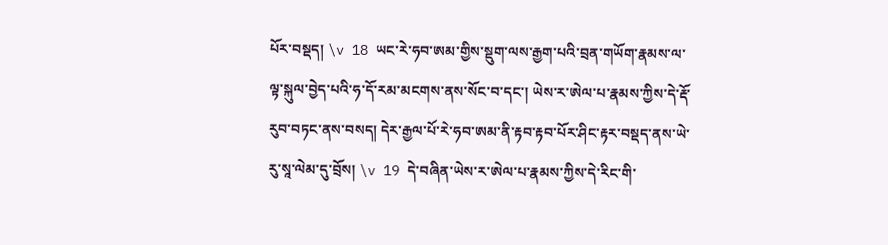པོར་བསྡད། \v 18 ཡང་རེ་ཧབ་ཨམ་གྱིས་སྡུག་ལས་རྒྱག་པའི་བྲན་གཡོག་རྣམས་ལ་ལྟ་སྐུལ་བྱེད་པའི་ཧ་དོ་རམ་མངགས་ནས་སོང་བ་དང་། ཡེས་ར་ཨེལ་པ་རྣམས་ཀྱིས་དེ་རྡོ་རུབ་བཏང་ནས་བསད། དེར་རྒྱལ་པོ་རེ་ཧབ་ཨམ་ནི་རྟབ་རྟབ་པོར་ཤིང་རྟར་བསྡད་ནས་ཡེ་རུ་སཱ་ལེམ་དུ་བྲོས། \v 19 དེ་བཞིན་ཡེས་ར་ཨེལ་པ་རྣམས་ཀྱིས་དེ་རིང་གི་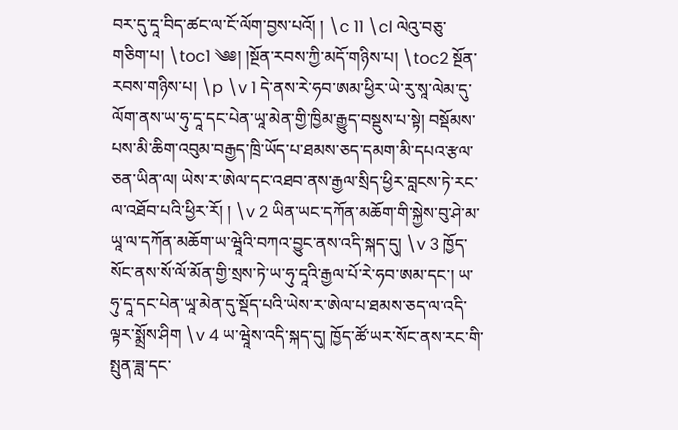བར་དུ་དཱ་བིད་ཚང་ལ་ངོ་ལོག་བྱས་པའོ། ། \c 11 \cl ལེའུ་བཅུ་གཅིག་པ། \toc1 ༄༅། །སྔོན་རབས་ཀྱི་མདོ་གཉིས་པ། \toc2 སྔོན་རབས་གཉིས་པ། \p \v 1 དེ་ནས་རེ་ཧབ་ཨམ་ཕྱིར་ཡེ་རུ་སཱ་ལེམ་དུ་ལོག་ནས་ཡ་ཧུ་དཱ་དང་པེན་ཡཱ་མེན་གྱི་ཁྱིམ་རྒྱུད་བསྡུས་པ་སྟེ། བསྡོམས་པས་མི་ཆིག་འབུམ་བརྒྱད་ཁྲི་ཡོད་པ་ཐམས་ཅད་དམག་མི་དཔའ་རྩལ་ཅན་ཡིན་ལ། ཡེས་ར་ཨེལ་དང་འཐབ་ནས་རྒྱལ་སྲིད་ཕྱིར་བླངས་ཏེ་རང་ལ་འཐོབ་པའི་ཕྱིར་རོ། ། \v 2 ཡིན་ཡང་དཀོན་མཆོག་གི་སྐྱེས་བུ་ཤེ་མ་ཡཱ་ལ་དཀོན་མཆོག་ཡ་ཝཱེའི་བཀའ་བྱུང་ནས་འདི་སྐད་དུ། \v 3 ཁྱོད་སོང་ནས་སོ་ལོ་མོན་གྱི་སྲས་ཏེ་ཡ་ཧུ་དཱའི་རྒྱལ་པོ་རེ་ཧབ་ཨམ་དང་། ཡ་ཧུ་དཱ་དང་པེན་ཡཱ་མེན་དུ་སྡོད་པའི་ཡེས་ར་ཨེལ་པ་ཐམས་ཅད་ལ་འདི་ལྟར་སྨྲོས་ཤིག \v 4 ཡ་ཝཱེས་འདི་སྐད་དུ། ཁྱོད་ཚོ་ཡར་སོང་ནས་རང་གི་སྤུན་ཟླ་དང་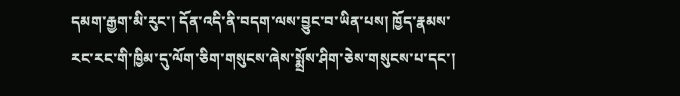དམག་རྒྱག་མི་རུང་། དོན་འདི་ནི་བདག་ལས་བྱུང་བ་ཡིན་པས། ཁྱོད་རྣམས་རང་རང་གི་ཁྱིམ་དུ་ལོག་ཅིག་གསུངས་ཞེས་སྨྲོས་ཤིག་ཅེས་གསུངས་པ་དང་།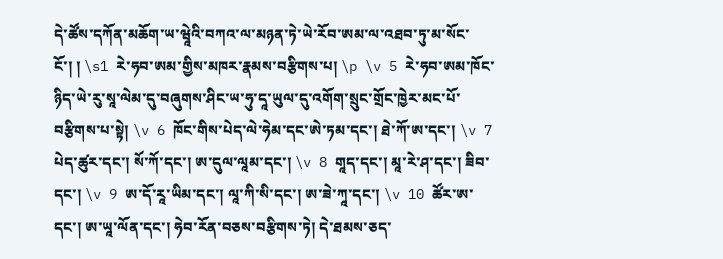དེ་ཚོས་དཀོན་མཆོག་ཡ་ཝཱེའི་བཀའ་ལ་མཉན་ཏེ་ཡེ་རོབ་ཨམ་ལ་འཐབ་ཏུ་མ་སོང་ངོ་། ། \s1 རེ་ཧབ་ཨམ་གྱིས་མཁར་རྣམས་བརྩིགས་པ། \p \v 5 རེ་ཧབ་ཨམ་ཁོང་ཉིད་ཡེ་རུ་སཱ་ལེམ་དུ་བཞུགས་ཤིང་ཡ་ཧུ་དཱ་ཡུལ་དུ་འགོག་སྲུང་གྲོང་ཁྱེར་མང་པོ་བརྩིགས་པ་སྟེ། \v 6 ཁོང་གིས་པེད་ལེ་ཧེམ་དང་ཨེ་ཏམ་དང་། ཐེ་ཀོ་ཨ་དང་། \v 7 པེད་ཚུར་དང་། སོ་ཀོ་དང་། ཨ་དུལ་ལཱམ་དང་། \v 8 གཱད་དང་། མཱ་རེ་ཤ་དང་། ཟིབ་དང་། \v 9 ཨ་དོ་རཱ་ཡིམ་དང་། ལཱ་ཀི་སི་དང་། ཨ་ཟེ་ཀཱ་དང་། \v 10 ཚོར་ཨ་དང་། ཨ་ཡཱ་ལོན་དང་། ཧེབ་རོན་བཅས་བརྩིགས་ཏེ། དེ་ཐམས་ཅད་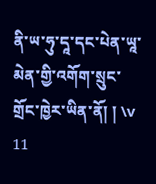ནི་ཡ་ཧུ་དཱ་དང་པེན་ཡཱ་མེན་གྱི་འགོག་སྲུང་གྲོང་ཁྱེར་ཡིན་ནོ། ། \v 11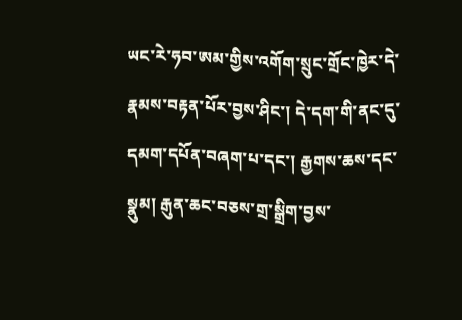ཡང་རེ་ཧབ་ཨམ་གྱིས་འགོག་སྲུང་གྲོང་ཁྱེར་དེ་རྣམས་བརྟན་པོར་བྱས་ཤིང་། དེ་དག་གི་ནང་དུ་དམག་དཔོན་བཞག་པ་དང་། རྒྱགས་ཆས་དང་སྣུམ། རྒུན་ཆང་བཅས་གྲ་སྒྲིག་བྱས་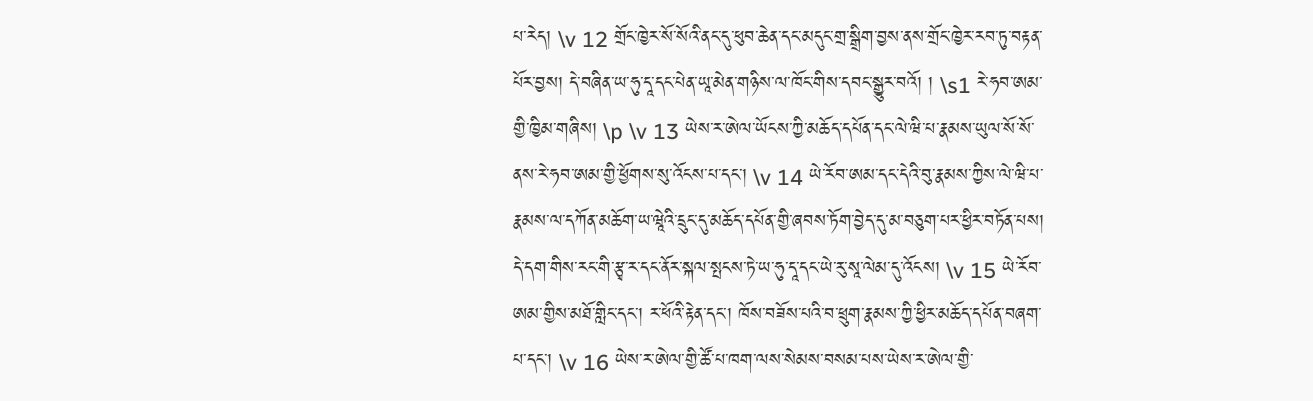པ་རེད། \v 12 གྲོང་ཁྱེར་སོ་སོའི་ནང་དུ་ཕུབ་ཆེན་དང་མདུང་གྲ་སྒྲིག་བྱས་ནས་གྲོང་ཁྱེར་རབ་ཏུ་བརྟན་པོར་བྱས། དེ་བཞིན་ཡ་ཧུ་དཱ་དང་པེན་ཡཱ་མེན་གཉིས་ལ་ཁོང་གིས་དབང་སྒྱུར་བའོ། ། \s1 རེ་ཧབ་ཨམ་གྱི་ཁྱིམ་གཞིས། \p \v 13 ཡེས་ར་ཨེལ་ཡོངས་ཀྱི་མཆོད་དཔོན་དང་ལེ་ཝི་པ་རྣམས་ཡུལ་སོ་སོ་ནས་རེ་ཧབ་ཨམ་གྱི་ཕྱོགས་སུ་འོངས་པ་དང་། \v 14 ཡེ་རོབ་ཨམ་དང་དེའི་བུ་རྣམས་ཀྱིས་ལེ་ཝི་པ་རྣམས་ལ་དཀོན་མཆོག་ཡ་ཝཱེའི་དྲུང་དུ་མཆོད་དཔོན་གྱི་ཞབས་ཏོག་བྱེད་དུ་མ་བཅུག་པར་ཕྱིར་བཏོན་པས། དེ་དག་གིས་རང་གི་རྩྭ་ར་དང་ནོར་སྐལ་སྤངས་ཏེ་ཡ་ཧུ་དཱ་དང་ཡེ་རུ་སཱ་ལེམ་དུ་འོངས། \v 15 ཡེ་རོབ་ཨམ་གྱིས་མཐོ་གླིང་དང་། ར་ཕོའི་རྟེན་དང་། ཁོས་བཟོས་པའི་བ་ཕྲུག་རྣམས་ཀྱི་ཕྱིར་མཆོད་དཔོན་བཞག་པ་དང་། \v 16 ཡེས་ར་ཨེལ་གྱི་ཚོ་པ་ཁག་ལས་སེམས་བསམ་པས་ཡེས་ར་ཨེལ་གྱི་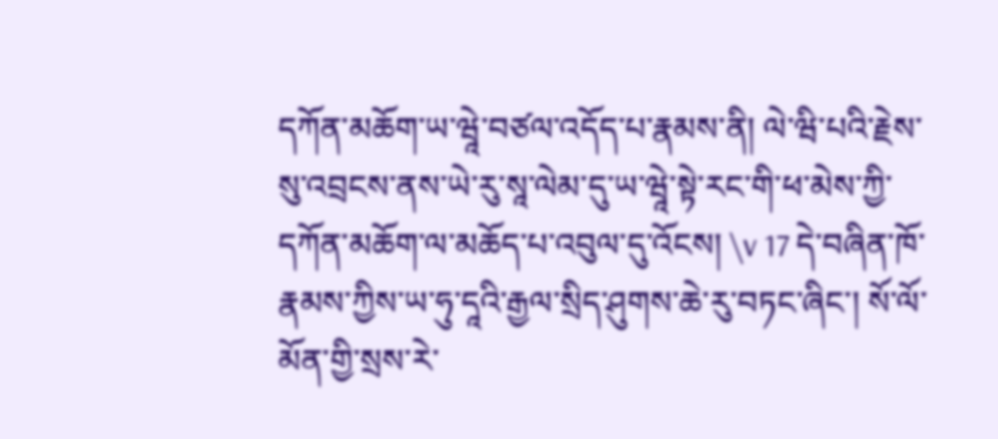དཀོན་མཆོག་ཡ་ཝཱེ་བཙལ་འདོད་པ་རྣམས་ནི། ལེ་ཝི་པའི་རྗེས་སུ་འབྲངས་ནས་ཡེ་རུ་སཱ་ལེམ་དུ་ཡ་ཝཱེ་སྟེ་རང་གི་ཕ་མེས་ཀྱི་དཀོན་མཆོག་ལ་མཆོད་པ་འབུལ་དུ་འོངས། \v 17 དེ་བཞིན་ཁོ་རྣམས་ཀྱིས་ཡ་ཧུ་དཱའི་རྒྱལ་སྲིད་ཤུགས་ཆེ་རུ་བཏང་ཞིང་། སོ་ལོ་མོན་གྱི་སྲས་རེ་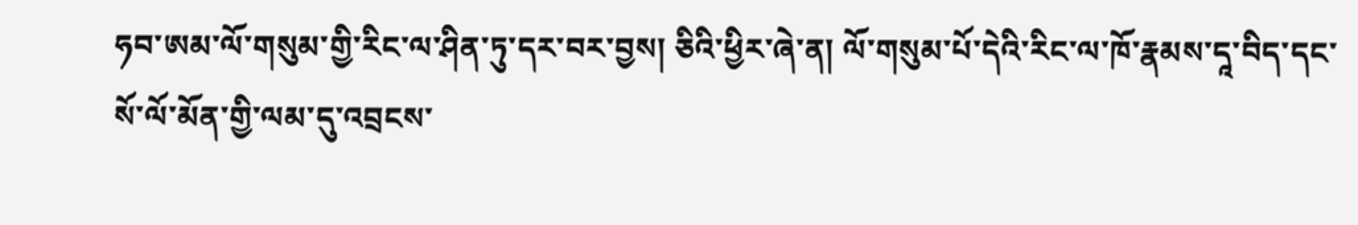ཧབ་ཨམ་ལོ་གསུམ་གྱི་རིང་ལ་ཤིན་ཏུ་དར་བར་བྱས། ཅིའི་ཕྱིར་ཞེ་ན། ལོ་གསུམ་པོ་དེའི་རིང་ལ་ཁོ་རྣམས་དཱ་བིད་དང་སོ་ལོ་མོན་གྱི་ལམ་དུ་འབྲངས་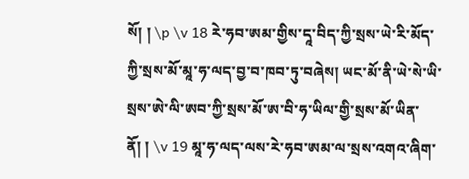སོ། ། \p \v 18 རེ་ཧབ་ཨམ་གྱིས་དཱ་བིད་ཀྱི་སྲས་ཡེ་རི་མོད་ཀྱི་སྲས་མོ་མཱ་ཧ་ལད་བྱ་བ་ཁབ་ཏུ་བཞེས། ཡང་མོ་ནི་ཡེ་སེ་ཡི་སྲས་ཨེ་ལི་ཨབ་ཀྱི་སྲས་མོ་ཨ་བི་ཧ་ཡིལ་གྱི་སྲས་མོ་ཡིན་ནོ། ། \v 19 མཱ་ཧ་ལད་ལས་རེ་ཧབ་ཨམ་ལ་སྲས་འགའ་ཞིག་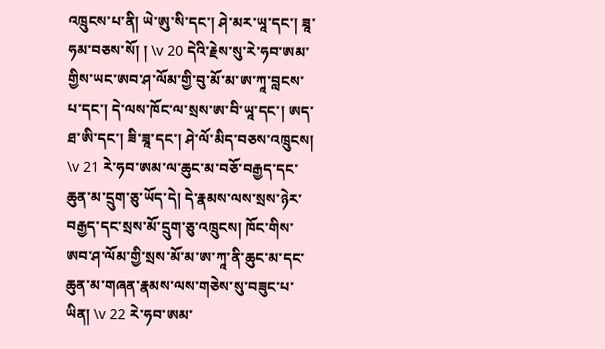འཁྲུངས་པ་ནི། ཡེ་ཨུ་སི་དང་། ཤེ་མར་ཡཱ་དང་། ཟཱ་ཧམ་བཅས་སོ། ། \v 20 དེའི་རྗེས་སུ་རེ་ཧབ་ཨམ་གྱིས་ཡང་ཨབ་ཤ་ལོམ་གྱི་བུ་མོ་མ་ཨ་ཀཱ་བླངས་པ་དང་། དེ་ལས་ཁོང་ལ་སྲས་ཨ་བི་ཡཱ་དང་། ཨད་ཐ་ཨི་དང་། ཟི་ཟཱ་དང་། ཤེ་ལོ་མིད་བཅས་འཁྲུངས། \v 21 རེ་ཧབ་ཨམ་ལ་ཆུང་མ་བཅོ་བརྒྱད་དང་ཆུན་མ་དྲུག་ཅུ་ཡོད་དེ། དེ་རྣམས་ལས་སྲས་ཉེར་བརྒྱད་དང་སྲས་མོ་དྲུག་ཅུ་འཁྲུངས། ཁོང་གིས་ཨབ་ཤ་ལོམ་གྱི་སྲས་མོ་མ་ཨ་ཀཱ་ནི་ཆུང་མ་དང་ཆུན་མ་གཞན་རྣམས་ལས་གཅེས་སུ་བཟུང་པ་ཡིན། \v 22 རེ་ཧབ་ཨམ་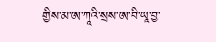གྱིས་མ་ཨ་ཀཱའི་སྲས་ཨ་བི་ཡཱ་བྱ་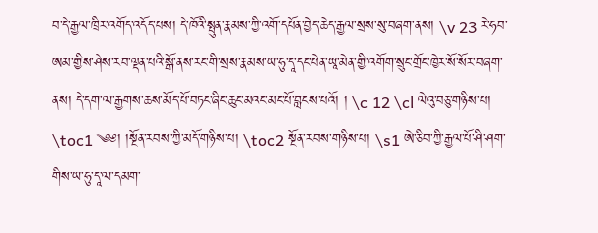བ་དེ་རྒྱལ་ཁྲིར་འགོད་འདོད་པས། དེ་ཁོའི་སྤུན་རྣམས་ཀྱི་འགོ་དཔོན་བྱེད་ཆེད་རྒྱལ་སྲས་སུ་བཞག་ནས། \v 23 རེ་ཧབ་ཨམ་གྱིས་ཤེས་རབ་ལྡན་པའི་སྒོ་ནས་རང་གི་སྲས་རྣམས་ཡ་ཧུ་དཱ་དང་པེན་ཡཱ་མེན་གྱི་འགོག་སྲུང་གྲོང་ཁྱེར་སོ་སོར་བཞག་ནས། དེ་དག་ལ་རྒྱགས་ཆས་མོད་པོ་བཏང་ཞིང་ཆུང་མའང་མང་པོ་བླངས་པའོ། ། \c 12 \cl ལེའུ་བཅུ་གཉིས་པ། \toc1 ༄༅། །སྔོན་རབས་ཀྱི་མདོ་གཉིས་པ། \toc2 སྔོན་རབས་གཉིས་པ། \s1 ཨེ་ཅིབ་ཀྱི་རྒྱལ་པོ་ཤི་ཤག་གིས་ཡ་ཧུ་དཱ་ལ་དམག་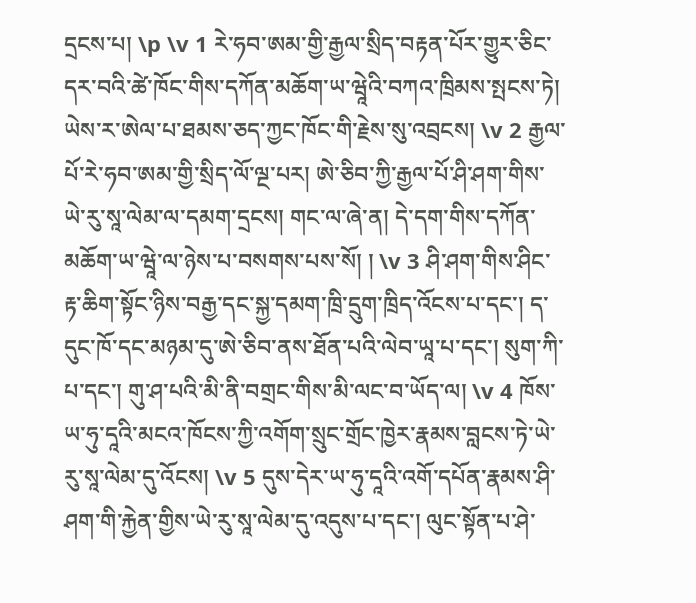དྲངས་པ། \p \v 1 རེ་ཧབ་ཨམ་གྱི་རྒྱལ་སྲིད་བརྟན་པོར་གྱུར་ཅིང་དར་བའི་ཚེ་ཁོང་གིས་དཀོན་མཆོག་ཡ་ཝཱེའི་བཀའ་ཁྲིམས་སྤངས་ཏེ། ཡེས་ར་ཨེལ་པ་ཐམས་ཅད་ཀྱང་ཁོང་གི་རྗེས་སུ་འབྲངས། \v 2 རྒྱལ་པོ་རེ་ཧབ་ཨམ་གྱི་སྲིད་ལོ་ལྔ་པར། ཨེ་ཅིབ་ཀྱི་རྒྱལ་པོ་ཤི་ཤག་གིས་ཡེ་རུ་སཱ་ལེམ་ལ་དམག་དྲངས། གང་ལ་ཞེ་ན། དེ་དག་གིས་དཀོན་མཆོག་ཡ་ཝཱེ་ལ་ཉེས་པ་བསགས་པས་སོ། ། \v 3 ཤི་ཤག་གིས་ཤིང་རྟ་ཆིག་སྟོང་ཉིས་བརྒྱ་དང་སྐྱ་དམག་ཁྲི་དྲུག་ཁྲིད་འོངས་པ་དང་། ད་དུང་ཁོ་དང་མཉམ་དུ་ཨེ་ཅིབ་ནས་ཐོན་པའི་ལེབ་ཡཱ་པ་དང་། སུག་ཀི་པ་དང་། གུ་ཤ་པའི་མི་ནི་བགྲང་གིས་མི་ལང་བ་ཡོད་ལ། \v 4 ཁོས་ཡ་ཧུ་དཱའི་མངའ་ཁོངས་ཀྱི་འགོག་སྲུང་གྲོང་ཁྱེར་རྣམས་བླངས་ཏེ་ཡེ་རུ་སཱ་ལེམ་དུ་འོངས། \v 5 དུས་དེར་ཡ་ཧུ་དཱའི་འགོ་དཔོན་རྣམས་ཤི་ཤག་གི་རྐྱེན་གྱིས་ཡེ་རུ་སཱ་ལེམ་དུ་འདུས་པ་དང་། ལུང་སྟོན་པ་ཤེ་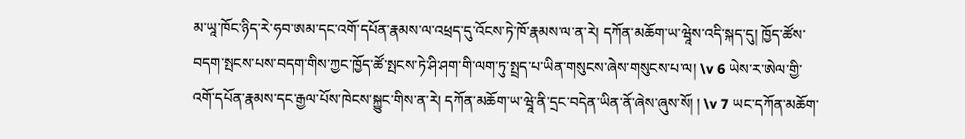མ་ཡཱ་ཁོང་ཉིད་རེ་ཧབ་ཨམ་དང་འགོ་དཔོན་རྣམས་ལ་འཕྲད་དུ་འོངས་ཏེ་ཁོ་རྣམས་ལ་ན་རེ། དཀོན་མཆོག་ཡ་ཝཱེས་འདི་སྐད་དུ། ཁྱོད་ཚོས་བདག་སྤངས་པས་བདག་གིས་ཀྱང་ཁྱོད་ཚོ་སྤངས་ཏེ་ཤི་ཤག་གི་ལག་ཏུ་སྤྲད་པ་ཡིན་གསུངས་ཞེས་གསུངས་པ་ལ། \v 6 ཡེས་ར་ཨེལ་གྱི་འགོ་དཔོན་རྣམས་དང་རྒྱལ་པོས་ཁེངས་སྐྱུང་གིས་ན་རེ། དཀོན་མཆོག་ཡ་ཝཱེ་ནི་དྲང་བདེན་ཡིན་ནོ་ཞེས་ཞུས་སོ། ། \v 7 ཡང་དཀོན་མཆོག་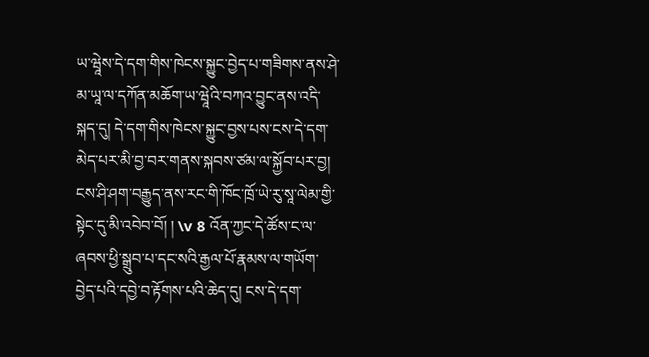ཡ་ཝཱེས་དེ་དག་གིས་ཁེངས་སྐྱུང་བྱེད་པ་གཟིགས་ནས་ཤེ་མ་ཡཱ་ལ་དཀོན་མཆོག་ཡ་ཝཱེའི་བཀའ་བྱུང་ནས་འདི་སྐད་དུ། དེ་དག་གིས་ཁེངས་སྐྱུང་བྱས་པས་ངས་དེ་དག་མེད་པར་མི་བྱ་བར་གནས་སྐབས་ཙམ་ལ་སྐྱོབ་པར་བྱ། ངས་ཤི་ཤག་བརྒྱུད་ནས་རང་གི་ཁོང་ཁྲོ་ཡེ་རུ་སཱ་ལེམ་གྱི་སྟེང་དུ་མི་འབེབ་བོ། ། \v 8 འོན་ཀྱང་དེ་ཚོས་ང་ལ་ཞབས་ཕྱི་སྒྲུབ་པ་དང་སའི་རྒྱལ་པོ་རྣམས་ལ་གཡོག་བྱེད་པའི་དབྱེ་བ་རྟོགས་པའི་ཆེད་དུ། ངས་དེ་དག་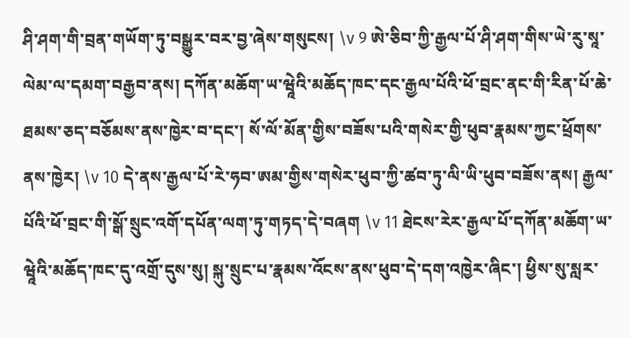ཤི་ཤག་གི་བྲན་གཡོག་ཏུ་བསྒྱུར་བར་བྱ་ཞེས་གསུངས། \v 9 ཨེ་ཅིབ་ཀྱི་རྒྱལ་པོ་ཤི་ཤག་གིས་ཡེ་རུ་སཱ་ལེམ་ལ་དམག་བརྒྱབ་ནས། དཀོན་མཆོག་ཡ་ཝཱེའི་མཆོད་ཁང་དང་རྒྱལ་པོའི་ཕོ་བྲང་ནང་གི་རིན་པོ་ཆེ་ཐམས་ཅད་བཅོམས་ནས་ཁྱེར་བ་དང་། སོ་ལོ་མོན་གྱིས་བཟོས་པའི་གསེར་གྱི་ཕུབ་རྣམས་ཀྱང་ཕྲོགས་ནས་ཁྱེར། \v 10 དེ་ནས་རྒྱལ་པོ་རེ་ཧབ་ཨམ་གྱིས་གསེར་ཕུབ་ཀྱི་ཚབ་ཏུ་ལི་ཡི་ཕུབ་བཟོས་ནས། རྒྱལ་པོའི་ཕོ་བྲང་གི་སྒོ་སྲུང་འགོ་དཔོན་ལག་ཏུ་གཏད་དེ་བཞག \v 11 ཐེངས་རེར་རྒྱལ་པོ་དཀོན་མཆོག་ཡ་ཝཱེའི་མཆོད་ཁང་དུ་འགྲོ་དུས་སུ། སྐུ་སྲུང་པ་རྣམས་འོངས་ནས་ཕུབ་དེ་དག་འཁྱེར་ཞིང་། ཕྱིས་སུ་སླར་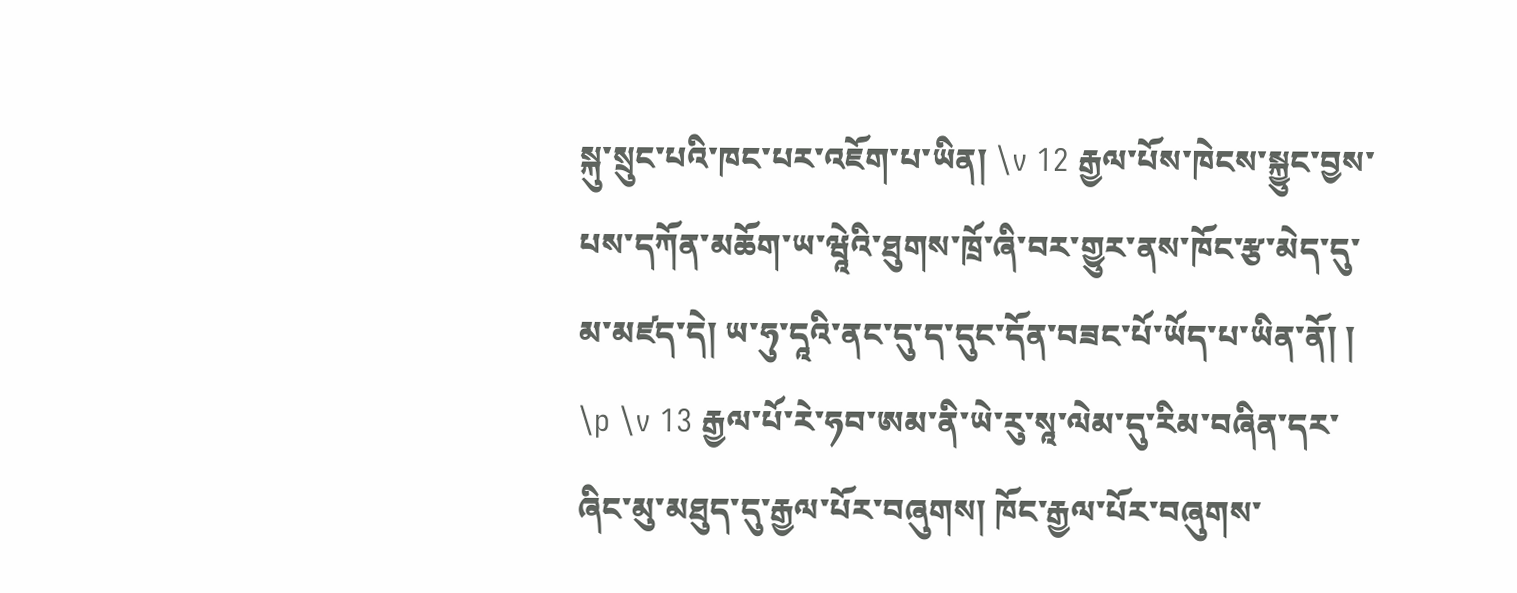སྐུ་སྲུང་པའི་ཁང་པར་འཇོག་པ་ཡིན། \v 12 རྒྱལ་པོས་ཁེངས་སྐྱུང་བྱས་པས་དཀོན་མཆོག་ཡ་ཝཱེའི་ཐུགས་ཁྲོ་ཞི་བར་གྱུར་ནས་ཁོང་རྩ་མེད་དུ་མ་མཛད་དེ། ཡ་ཧུ་དཱའི་ནང་དུ་ད་དུང་དོན་བཟང་པོ་ཡོད་པ་ཡིན་ནོ། ། \p \v 13 རྒྱལ་པོ་རེ་ཧབ་ཨམ་ནི་ཡེ་རུ་སཱ་ལེམ་དུ་རིམ་བཞིན་དར་ཞིང་མུ་མཐུད་དུ་རྒྱལ་པོར་བཞུགས། ཁོང་རྒྱལ་པོར་བཞུགས་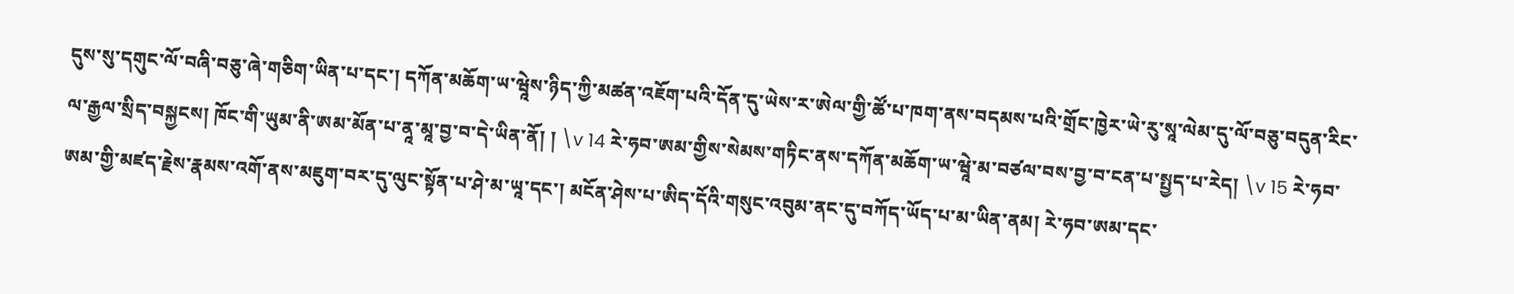དུས་སུ་དགུང་ལོ་བཞི་བཅུ་ཞེ་གཅིག་ཡིན་པ་དང་། དཀོན་མཆོག་ཡ་ཝཱེས་ཉིད་ཀྱི་མཚན་འཇོག་པའི་དོན་དུ་ཡེས་ར་ཨེལ་གྱི་ཚོ་པ་ཁག་ནས་བདམས་པའི་གྲོང་ཁྱེར་ཡེ་རུ་སཱ་ལེམ་དུ་ལོ་བཅུ་བདུན་རིང་ལ་རྒྱལ་སྲིད་བསྐྱངས། ཁོང་གི་ཡུམ་ནི་ཨམ་མོན་པ་ནཱ་མཱ་བྱ་བ་དེ་ཡིན་ནོ། ། \v 14 རེ་ཧབ་ཨམ་གྱིས་སེམས་གཏིང་ནས་དཀོན་མཆོག་ཡ་ཝཱེ་མ་བཙལ་བས་བྱ་བ་ངན་པ་སྤྱད་པ་རེད། \v 15 རེ་ཧབ་ཨམ་གྱི་མཛད་རྗེས་རྣམས་འགོ་ནས་མཇུག་བར་དུ་ལུང་སྟོན་པ་ཤེ་མ་ཡཱ་དང་། མངོན་ཤེས་པ་ཨིད་དོའི་གསུང་འབུམ་ནང་དུ་བཀོད་ཡོད་པ་མ་ཡིན་ནམ། རེ་ཧབ་ཨམ་དང་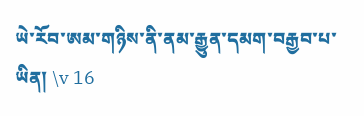ཡེ་རོབ་ཨམ་གཉིས་ནི་ནམ་རྒྱུན་དམག་བརྒྱབ་པ་ཡིན། \v 16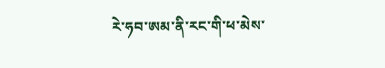རེ་ཧབ་ཨམ་ནི་རང་གི་ཕ་མེས་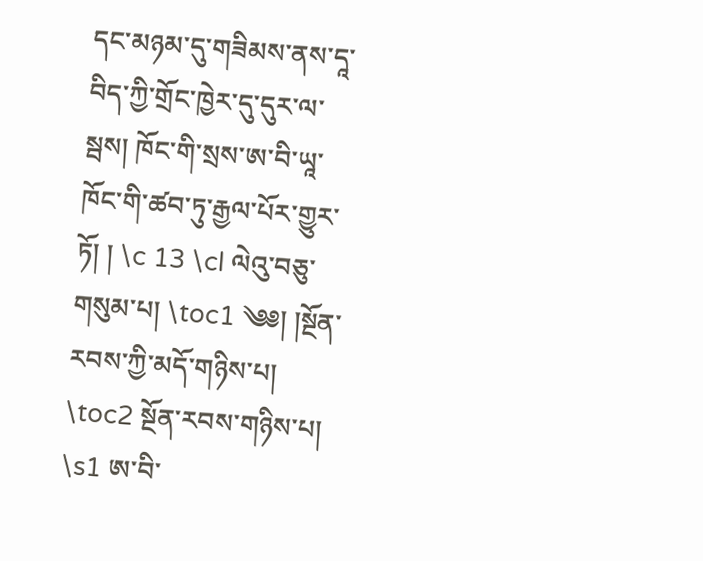དང་མཉམ་དུ་གཟིམས་ནས་དཱ་བིད་ཀྱི་གྲོང་ཁྱེར་དུ་དུར་ལ་སྦས། ཁོང་གི་སྲས་ཨ་བི་ཡཱ་ཁོང་གི་ཚབ་ཏུ་རྒྱལ་པོར་གྱུར་ཏོ། ། \c 13 \cl ལེའུ་བཅུ་གསུམ་པ། \toc1 ༄༅། །སྔོན་རབས་ཀྱི་མདོ་གཉིས་པ། \toc2 སྔོན་རབས་གཉིས་པ། \s1 ཨ་བི་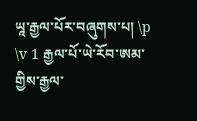ཡཱ་རྒྱལ་པོར་བཞུགས་པ། \p \v 1 རྒྱལ་པོ་ཡེ་རོབ་ཨམ་གྱིས་རྒྱལ་